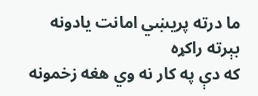ما درته پريښي امانت يادونه بېرته راکړه
که دې په کار نه وي هغه زخمونه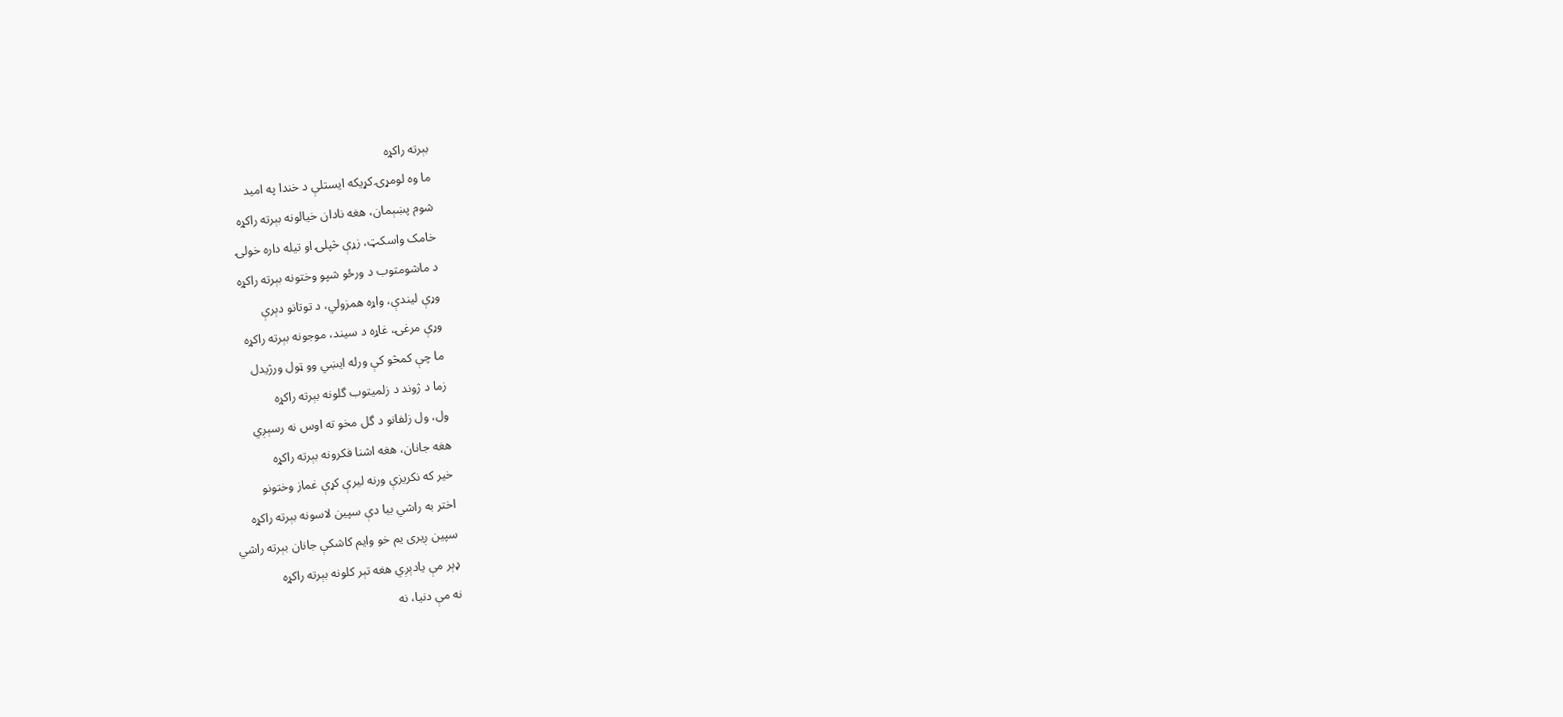بېرته راکړه
ما وه لومړۍ کړيکه ايستلې د خندا په اميد
شوم پښېمان، هغه نادان خيالونه بېرته راکړه
خامک واسکټ، زړې څپلۍ او تيله داره خولۍ
د ماشومتوب د ورځو شپو وختونه بېرته راکړه
وړې ليندې، واړه همزولي، د توتانو دېرې
وړې مرغۍ، غاړه د سيند، موجونه بېرته راکړه
ما چې کمڅو کې ورله ايښي وو ټول ورژيدل
زما د ژوند د زلميتوب گلونه بېرته راکړه
ول، ول زلفانو د گل مخو ته اوس نه رسېږي
هغه جانان، هغه اشنا فکرونه بېرته راکړه
خير که نکريزې ورنه ليرې کړې غماز وختونو
اختر به راشي بيا دې سپين لاسونه بېرته راکړه
سپين ږيرى يم خو وايم کاشکې جانان بېرته راشي
ډېر مې يادېږي هغه تېر کلونه بېرته راکړه
نه مې دنيا، نه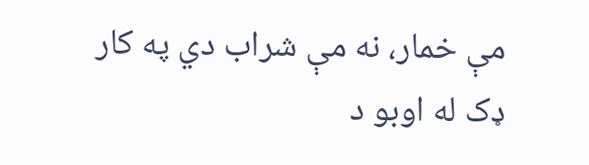مې خمار، نه مې شراب دي په کار
ډک له اوبو د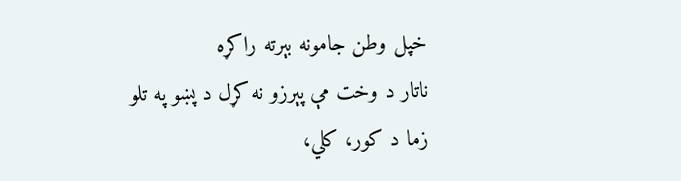خپل وطن جامونه بېرته راکړه
ناتار د وخت مې پېرزو نه کړل د پښو په تلو
زما د کور، کلي،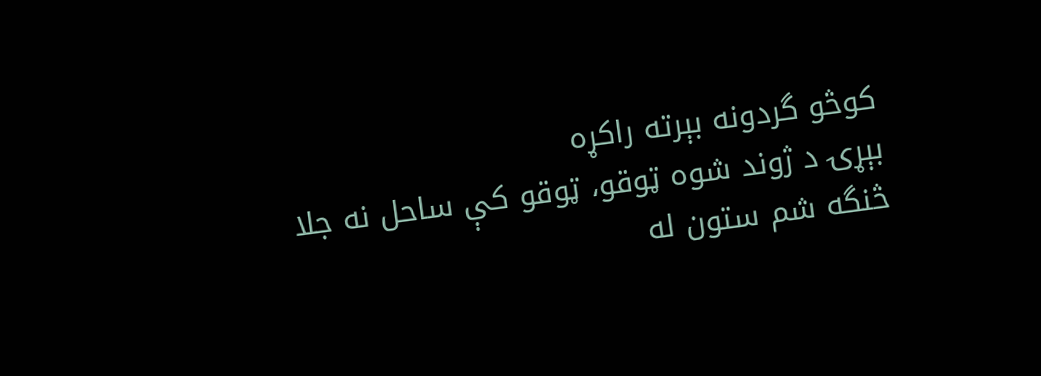کوڅو گردونه بېرته راکړه
بېړۍ د ژوند شوه ټوقو، ټوقو کې ساحل نه جلا
څنگه شم ستون له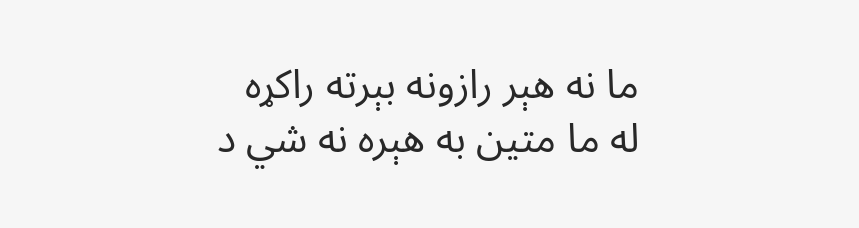ما نه هېر رازونه بېرته راکړه
له ما متين به هېره نه شي د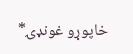خاپوړو غونډۍ*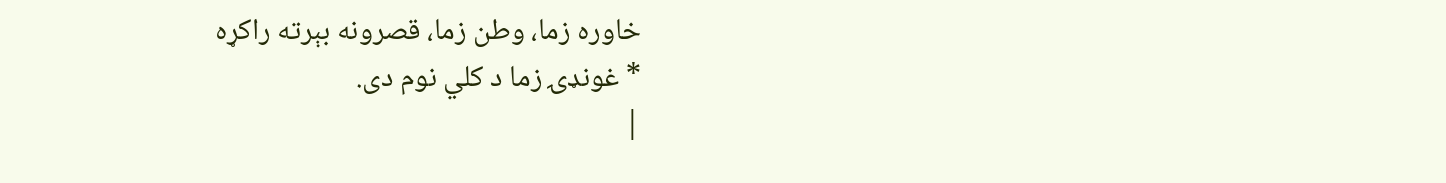خاوره زما، وطن زما، قصرونه بېرته راکړه
* غونډۍ زما د کلي نوم دى.
|